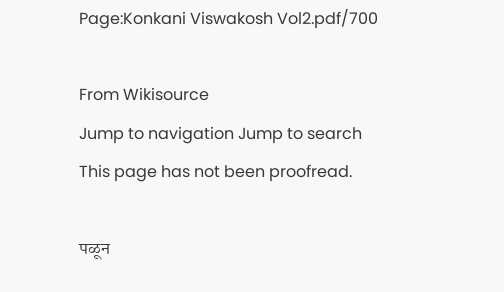Page:Konkani Viswakosh Vol2.pdf/700

From Wikisource
Jump to navigation Jump to search
This page has not been proofread.

पळून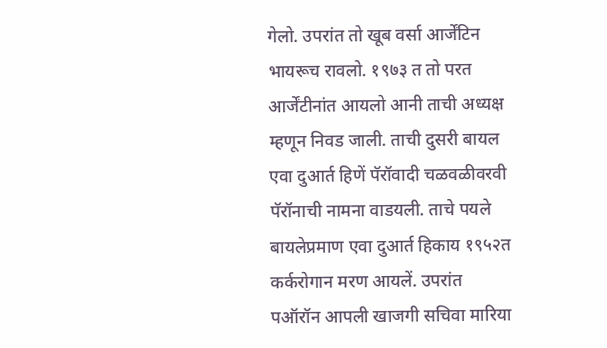गेलो. उपरांत तो खूब वर्सा आर्जेंटिन भायरूच रावलो. १९७३ त तो परत आर्जेंटीनांत आयलो आनी ताची अध्यक्ष म्हणून निवड जाली. ताची दुसरी बायल एवा दुआर्त हिणें पॅरॉवादी चळवळीवरवी पॅरॉनाची नामना वाडयली. ताचे पयले बायलेप्रमाण एवा दुआर्त हिकाय १९५२त कर्करोगान मरण आयलें. उपरांत पऑरॉन आपली खाजगी सचिवा मारिया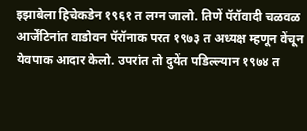इझाबेला हिचेकडेन १९६१ त लग्न जालो. तिणें पॅरॉवादी चळवळ आर्जेंटिनांत वाडोवन पॅरॉनाक परत १९७३ त अध्यक्ष म्हणून वेंचून येवपाक आदार केलो. उपरांत तो दुयेंत पडिल्ल्यान १९७४ त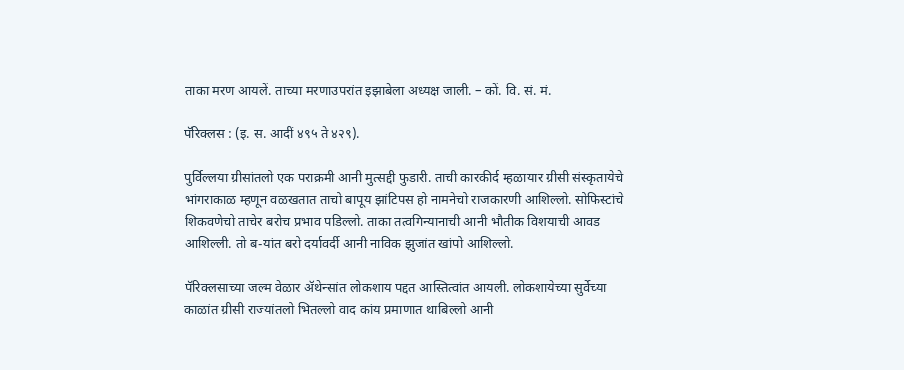ताका मरण आयलें. ताच्या मरणाउपरांत इझाबेला अध्यक्ष जाली. – कों. वि. सं. मं.

पॅरिक्लस : (इ. स. आदीं ४९५ ते ४२९).

पुर्विल्लया ग्रीसांतलो एक पराक्रमी आनी मुत्सद्दी फुडारी. ताची कारकीर्द म्हळायार ग्रीसी संस्कृतायेचे भांगराकाळ म्हणून वळखतात ताचो बापूय झांटिपस हो नामनेचो राजकारणी आशिल्लो. सोफिस्टांचे शिकवणेचो ताचेर बरोच प्रभाव पडिल्लो. ताका तत्वगिन्यानाची आनी भौतीक विशयाची आवड आशिल्ली. तो ब-यांत बरो दर्यावर्दी आनी नाविक झुजांत खांपो आशिल्लो.

पॅरिक्लसाच्या जल्म वेळार ॲथेन्सांत लोकशाय पद्दत आस्तित्वांत आयली. लोकशायेच्या सुर्वेच्या काळांत ग्रीसी राज्यांतलो भितल्लो वाद कांय प्रमाणात थाबिल्लो आनी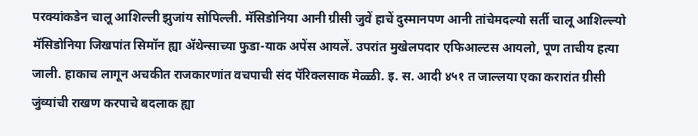परक्यांकडेन चालू आशिल्ली झुजांय सोपिल्ली. मॅसिडोनिया आनी ग्रीसी जुवें हाचें दुस्मानपण आनी तांचेमदल्यो सर्ती चालू आशिल्ल्यो मॅसिडोनिया जिखपांत सिमॉन ह्या ॲथेन्साच्या फुडा-याक अपेंस आयलें. उपरांत मुखेलपदार एफिआल्टस आयलो, पूण ताचीय हत्या जाली. हाकाच लागून अचकीत राजकारणांत वचपाची संद पॅरिक्लसाक मेळ्ळी. इ. स. आदी ४५१ त जाल्लया एका करारांत ग्रीसी जुंव्यांची राखण करपाचे बदलाक ह्या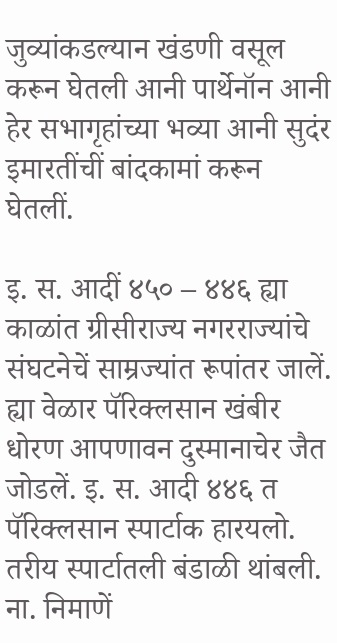जुव्यांकडल्यान खंडणी वसूल करून घेतली आनी पार्थेनॉन आनी हेर सभागृहांच्या भव्या आनी सुदंर इमारतींचीं बांदकामां करून घेतलीं.

इ. स. आदीं ४५० – ४४६ ह्या काळांत ग्रीसीराज्य नगरराज्यांचे संघटनेचें साम्रज्यांत रूपांतर जालें. ह्या वेळार पॅरिक्लसान खंबीर धोरण आपणावन दुस्मानाचेर जैत जोडलें. इ. स. आदी ४४६ त पॅरिक्लसान स्पार्टाक हारयलो. तरीय स्पार्टातली बंडाळी थांबली. ना. निमाणें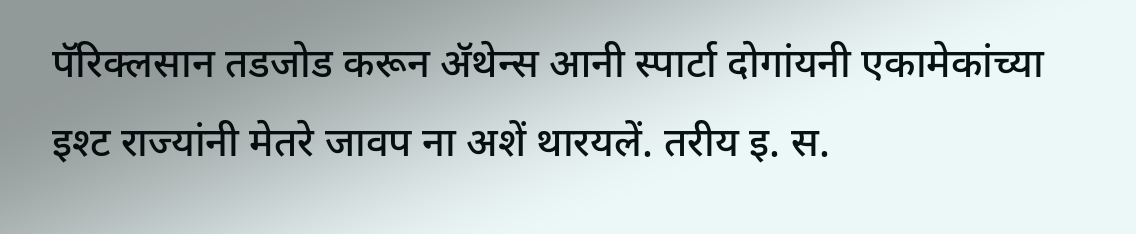पॅरिक्लसान तडजोड करून ॲथेन्स आनी स्पार्टा दोगांयनी एकामेकांच्या इश्ट राज्यांनी मेतरे जावप ना अशें थारयलें. तरीय इ. स.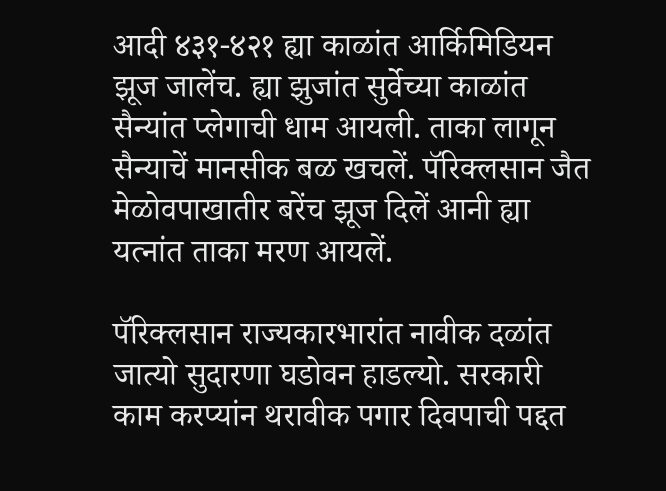आदी ४३१-४२१ ह्या काळांत आर्किमिडियन झूज जालेंच. ह्या झुजांत सुर्वेच्या काळांत सैन्यांत प्लेगाची धाम आयली. ताका लागून सैन्याचें मानसीक बळ खचलें. पॅरिक्लसान जैत मेळोवपाखातीर बरेंच झूज दिलें आनी ह्या यत्नांत ताका मरण आयलें.

पॅरिक्लसान राज्यकारभारांत नावीक दळांत जात्यो सुदारणा घडोवन हाडल्यो. सरकारी काम करप्यांन थरावीक पगार दिवपाची पद्दत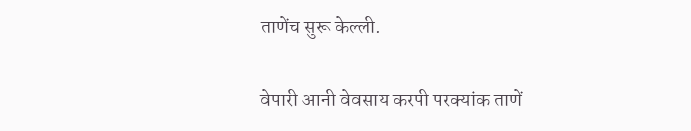ताणेंच सुरू केल्ली.

वेपारी आनी वेवसाय करपी परक्यांक ताणें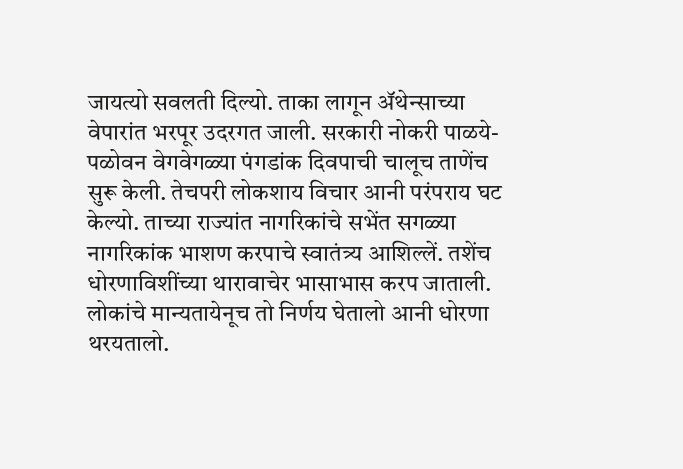जायत्यो सवलती दिल्यो. ताका लागून ॲथेन्साच्या वेपारांत भरपूर उदरगत जाली. सरकारी नोकरी पाळये-पळोवन वेगवेगळ्या पंगडांक दिवपाची चालूच ताणेंच सुरू केली. तेचपरी लोकशाय विचार आनी परंपराय घट केल्यो. ताच्या राज्यांत नागरिकांचे सभेंत सगळ्या नागरिकांक भाशण करपाचे स्वातंत्र्य आशिल्लें. तशेंच धोरणाविशींच्या थारावाचेर भासाभास करप जाताली. लोकांचे मान्यतायेनूच तो निर्णय घेतालो आनी धोरणा थरयतालो.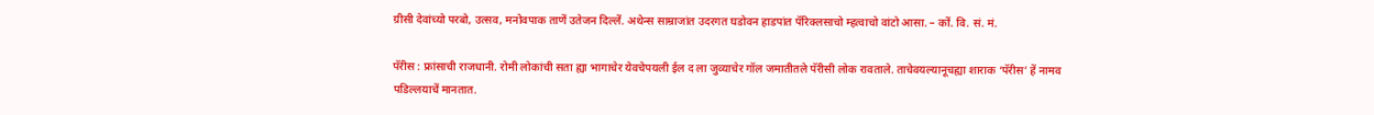ग्रीसी देवांच्यो परबो, उत्सव, मनोवपाक ताणें उतेजन दिल्लें. अथेन्स साम्राजांत उदरगत घडोवन हाडपांत पॅरिक्लसाचो म्हत्वाचो वांटो आसा. – कों. वि. सं. मं.

पॅरीस : फ्रांसाची राजधानी. रोमी लोकांची सता ह्या भागाचेर येवचेपयली ईल द ला जुव्याचेर गॉल जमातीतले पॅरीसी लोक रावताले. ताचेवयल्यानूचह्या शाराक ‘पॅरीस’ हें नामव पडिल्लयाचें मानतात.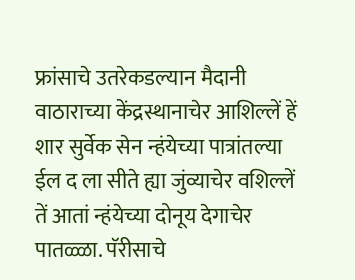फ्रांसाचे उतरेकडल्यान मैदानी वाठाराच्या केंद्रस्थानाचेर आशिल्लें हें शार सुर्वेक सेन न्हंयेच्या पात्रांतल्या ईल द ला सीते ह्या जुंव्याचेर वशिल्लें तें आतां न्हंयेच्या दोनूय देगाचेर पातळ्ळा. पॅरीसाचे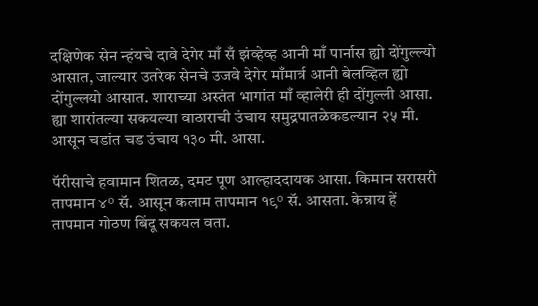दक्षिणेक सेन न्हंयचे दावे देगेर माँ सँ झंव्हेव्ह आनी माँ पार्नास ह्यो दोंगुल्ल्यो आसात, जाल्यार उतरेक सेनचे उजवे देगेर माँमार्त्र आनी बेलव्हिल ह्यो दोंगुल्लयो आसात. शाराच्या अस्तंत भागांत माँ व्हालेरी ही दोंगुल्ली आसा. ह्या शारांतल्या सकयल्या वाठाराची उंचाय समुद्रपातळेकडल्यान २५ मी. आसून चडांत चड उंचाय १३० मी. आसा.

पॅरीसाचे हवामान शितळ, दमट पूण आल्हाददायक आसा. किमान सरासरी तापमान ४° सॅ. आसून कलाम तापमान १९° सॅ. आसता. केन्नाय हें तापमान गोठण बिंदू सकयल वता.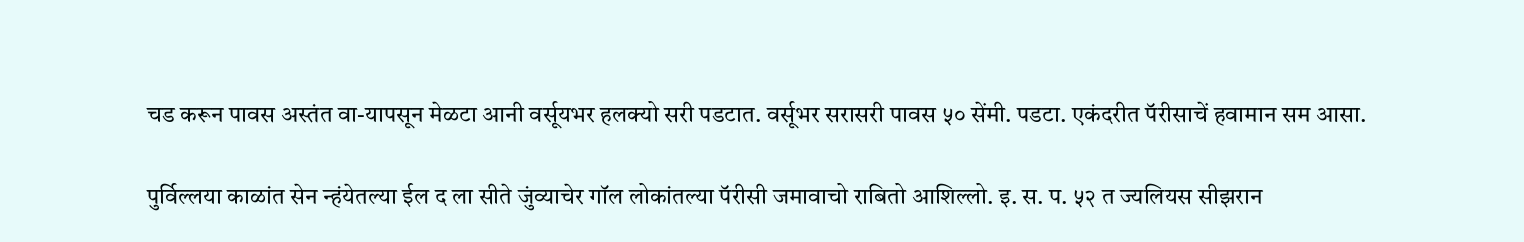चड करून पावस अस्तंत वा-यापसून मेळटा आनी वर्सूयभर हलक्यो सरी पडटात. वर्सूभर सरासरी पावस ५० सेंमी. पडटा. एकंदरीत पॅरीसाचें हवामान सम आसा.

पुर्विल्लया काळांत सेन न्हंयेतल्या ईल द ला सीते जुंव्याचेर गॉल लोकांतल्या पॅरीसी जमावाचो राबितो आशिल्लो. इ. स. प. ५२ त ज्यलियस सीझरान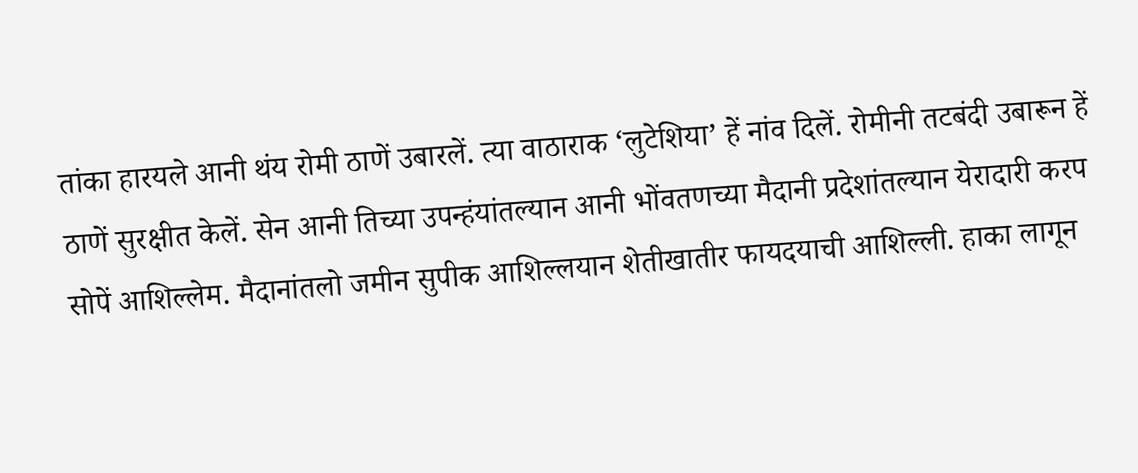तांका हारयले आनी थंय रोमी ठाणें उबारलें. त्या वाठाराक ‘लुटेशिया’ हें नांव दिलें. रोमीनी तटबंदी उबारून हें ठाणें सुरक्षीत केलें. सेन आनी तिच्या उपन्हंयांतल्यान आनी भोंवतणच्या मैदानी प्रदेशांतल्यान येरादारी करप सोपें आशिल्लेम. मैदानांतलो जमीन सुपीक आशिल्लयान शेतीखातीर फायदयाची आशिल्ली. हाका लागून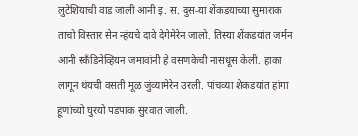लुटेशियाची वाड जाली आनी इ. स. दुस-या शेंकडयाच्या सुमाराक ताचो विस्तार सेन न्हंयचे दावे देगेमेरेन जालो. तिस्या शेंकडयांत जर्मन आनी स्कँडिनेव्हियन जमावांनी हे वसणकेची नासधूस केली. हाका लागून थंयची वसती मूळ जुंव्यामेरेन उरली. पांचव्या शेकडयांत हांगा हूणांच्यो घुरयो पडपाक सुरवात जाली.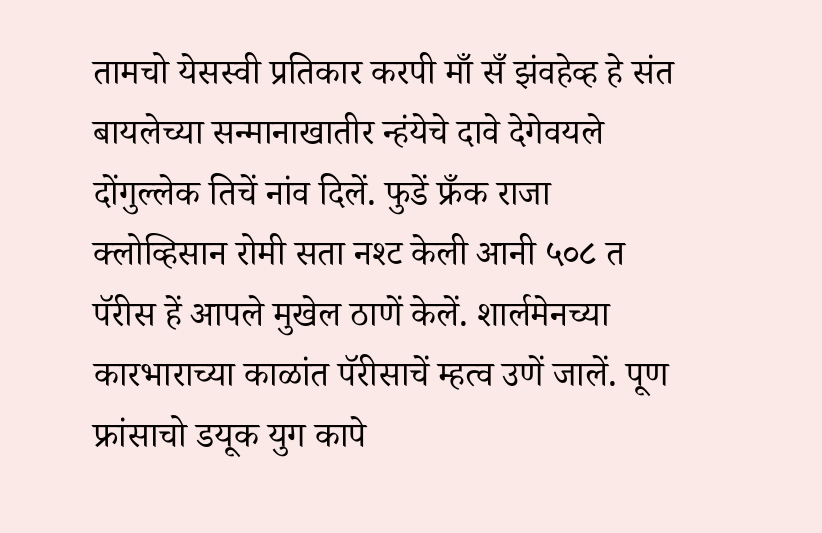तामचो येसस्वी प्रतिकार करपी माँ सँ झंवहेव्ह हे संत बायलेच्या सन्मानाखातीर न्हंयेचे दावे देगेवयले दोंगुल्लेक तिचें नांव दिलें. फुडें फ्रँक राजा क्लोव्हिसान रोमी सता नश्ट केली आनी ५०८ त पॅरीस हें आपले मुखेल ठाणें केलें. शार्लमेनच्या कारभाराच्या काळांत पॅरीसाचें म्हत्व उणें जालें. पूण फ्रांसाचो डयूक युग कापे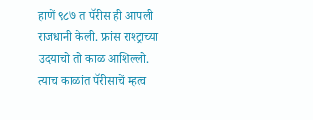हाणें ९८७ त पॅरीस ही आपली राजधानी केली. फ्रांस राश्ट्राच्या उदयाचो तो काळ आशिल्लो. त्याच काळांत पॅरीसाचें म्हत्व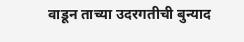वाडून ताच्या उदरगतीची बुन्याद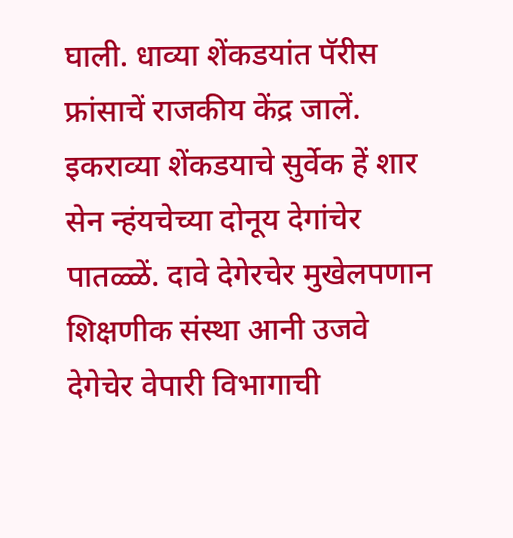घाली. धाव्या शेंकडयांत पॅरीस फ्रांसाचें राजकीय केंद्र जालें. इकराव्या शेंकडयाचे सुर्वेक हें शार सेन न्हंयचेच्या दोनूय देगांचेर पातळ्ळें. दावे देगेरचेर मुखेलपणान शिक्षणीक संस्था आनी उजवे देगेचेर वेपारी विभागाची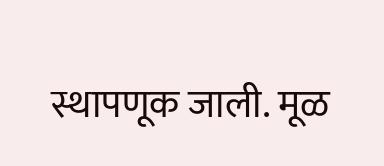स्थापणूक जाली. मूळ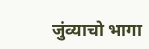जुंव्याचो भागा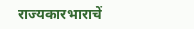राज्यकारभाराचें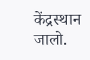केंद्रस्थान जालो.